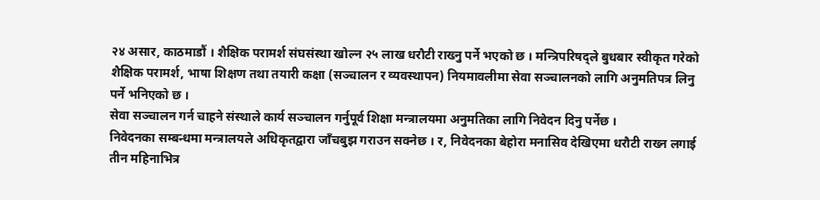२४ असार, काठमाडौं । शैक्षिक परामर्श संघसंस्था खोल्न २५ लाख धरौटी राख्नु पर्ने भएको छ । मन्त्रिपरिषद्ले बुधबार स्वीकृत गरेको शैक्षिक परामर्श, भाषा शिक्षण तथा तयारी कक्षा (सञ्चालन र व्यवस्थापन) नियमावलीमा सेवा सञ्चालनको लागि अनुमतिपत्र लिनु पर्ने भनिएको छ ।
सेवा सञ्चालन गर्न चाहने संस्थाले कार्य सञ्चालन गर्नुपूर्व शिक्षा मन्त्रालयमा अनुमतिका लागि निवेदन दिनु पर्नेछ ।
निवेदनका सम्बन्धमा मन्त्रालयले अधिकृतद्वारा जाँचबुझ गराउन सक्नेछ । र, निवेदनका बेहोरा मनासिव देखिएमा धरौटी राख्न लगाई तीन महिनाभित्र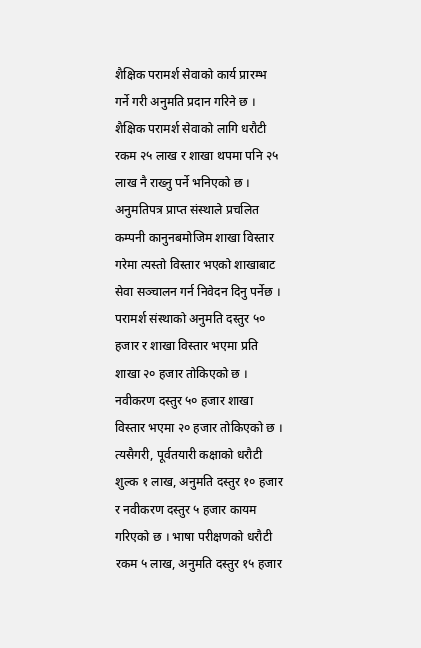शैक्षिक परामर्श सेवाको कार्य प्रारम्भ गर्ने गरी अनुमति प्रदान गरिने छ । शैक्षिक परामर्श सेवाको लागि धरौटी रकम २५ लाख र शाखा थपमा पनि २५ लाख नै राख्नु पर्ने भनिएको छ ।
अनुमतिपत्र प्राप्त संस्थाले प्रचलित कम्पनी कानुनबमोजिम शाखा विस्तार गरेमा त्यस्तो विस्तार भएको शाखाबाट सेवा सञ्चालन गर्न निवेदन दिनु पर्नेछ । परामर्श संस्थाको अनुमति दस्तुर ५० हजार र शाखा विस्तार भएमा प्रति शाखा २० हजार तोकिएको छ । नवीकरण दस्तुर ५० हजार शाखा विस्तार भएमा २० हजार तोकिएको छ ।
त्यसैगरी, पूर्वतयारी कक्षाको धरौटी शुल्क १ लाख, अनुमति दस्तुर १० हजार र नवीकरण दस्तुर ५ हजार कायम गरिएको छ । भाषा परीक्षणको धरौटी रकम ५ लाख, अनुमति दस्तुर १५ हजार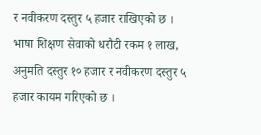र नवीकरण दस्तुर ५ हजार राखिएको छ । भाषा शिक्षण सेवाको धरौटी रकम १ लाख, अनुमति दस्तुर १० हजार र नवीकरण दस्तुर ५ हजार कायम गरिएको छ ।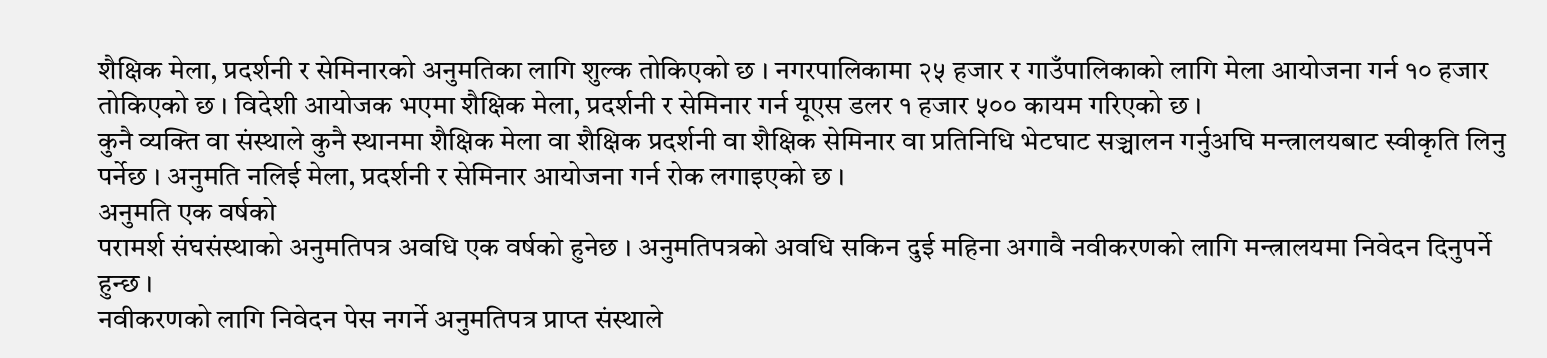शैक्षिक मेला, प्रदर्शनी र सेमिनारको अनुमतिका लागि शुल्क तोकिएको छ । नगरपालिकामा २५ हजार र गाउँपालिकाको लागि मेला आयोजना गर्न १० हजार तोकिएको छ । विदेशी आयोजक भएमा शैक्षिक मेला, प्रदर्शनी र सेमिनार गर्न यूएस डलर १ हजार ५०० कायम गरिएको छ ।
कुनै व्यक्ति वा संस्थाले कुनै स्थानमा शैक्षिक मेला वा शैक्षिक प्रदर्शनी वा शैक्षिक सेमिनार वा प्रतिनिधि भेटघाट सञ्चालन गर्नुअघि मन्त्रालयबाट स्वीकृति लिनु पर्नेछ । अनुमति नलिई मेला, प्रदर्शनी र सेमिनार आयोजना गर्न रोक लगाइएको छ ।
अनुमति एक वर्षको
परामर्श संघसंस्थाको अनुमतिपत्र अवधि एक वर्षको हुनेछ । अनुमतिपत्रको अवधि सकिन दुई महिना अगावै नवीकरणको लागि मन्त्रालयमा निवेदन दिनुपर्ने हुन्छ ।
नवीकरणको लागि निवेदन पेस नगर्ने अनुमतिपत्र प्राप्त संस्थाले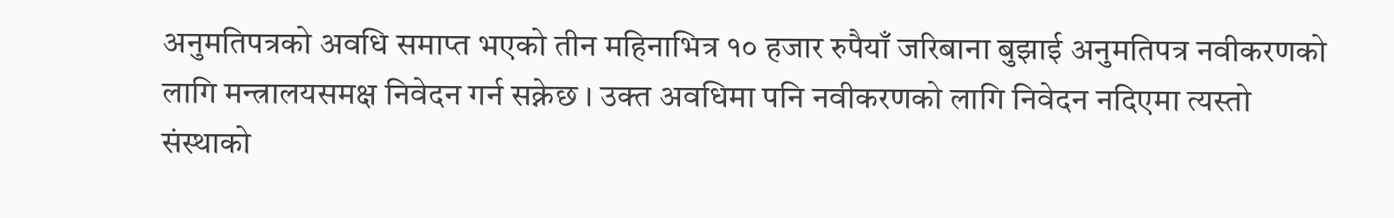अनुमतिपत्रको अवधि समाप्त भएको तीन महिनाभित्र १० हजार रुपैयाँ जरिबाना बुझाई अनुमतिपत्र नवीकरणको लागि मन्त्रालयसमक्ष निवेदन गर्न सक्नेछ । उक्त अवधिमा पनि नवीकरणको लागि निवेदन नदिएमा त्यस्तो संस्थाको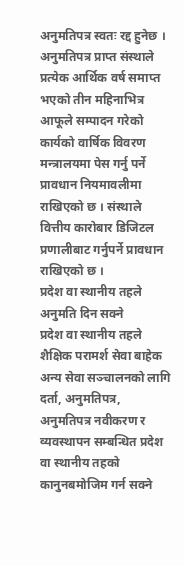अनुमतिपत्र स्वतः रद्द हुनेछ ।
अनुमतिपत्र प्राप्त संस्थाले प्रत्येक आर्थिक वर्ष समाप्त भएको तीन महिनाभित्र आफूले सम्पादन गरेको कार्यको वार्षिक विवरण मन्त्रालयमा पेस गर्नु पर्ने प्रावधान नियमावलीमा राखिएको छ । संस्थाले वित्तीय कारोबार डिजिटल प्रणालीबाट गर्नुपर्ने प्रावधान राखिएको छ ।
प्रदेश वा स्थानीय तहले अनुमति दिन सक्ने
प्रदेश वा स्थानीय तहले शैक्षिक परामर्श सेवा बाहेक अन्य सेवा सञ्चालनको लागि दर्ता, अनुमतिपत्र, अनुमतिपत्र नवीकरण र व्यवस्थापन सम्बन्धित प्रदेश वा स्थानीय तहको कानुनबमोजिम गर्न सक्ने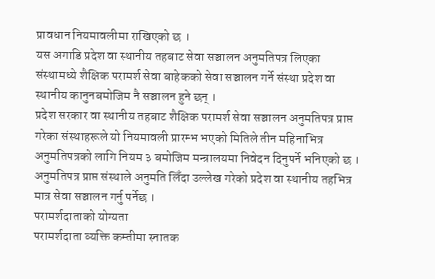प्रावधान नियमावलीमा राखिएको छ ।
यस अगाडि प्रदेश वा स्थानीय तहबाट सेवा सञ्चालन अनुमतिपत्र लिएका संस्थामध्ये शैक्षिक परामर्श सेवा बाहेकको सेवा सञ्चालन गर्ने संस्था प्रदेश वा स्थानीय कानुनबमोजिम नै सञ्चालन हुने छन् ।
प्रदेश सरकार वा स्थानीय तहबाट शैक्षिक परामर्श सेवा सञ्चालन अनुमतिपत्र प्राप्त गरेका संस्थाहरूले यो नियमावली प्रारम्भ भएको मितिले तीन महिनाभित्र अनुमतिपत्रको लागि नियम ३ बमोजिम मन्त्रालयमा निवेदन दिनुपर्ने भनिएको छ ।
अनुमतिपत्र प्राप्त संस्थाले अनुमति लिँदा उल्लेख गरेको प्रदेश वा स्थानीय तहभित्र मात्र सेवा सञ्चालन गर्नु पर्नेछ ।
परामर्शदाताको योग्यता
परामर्शदाता व्यक्ति कम्तीमा स्नातक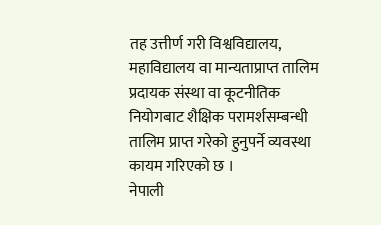तह उत्तीर्ण गरी विश्वविद्यालय, महाविद्यालय वा मान्यताप्राप्त तालिम प्रदायक संस्था वा कूटनीतिक नियोगबाट शैक्षिक परामर्शसम्बन्धी तालिम प्राप्त गरेको हुनुपर्ने व्यवस्था कायम गरिएको छ ।
नेपाली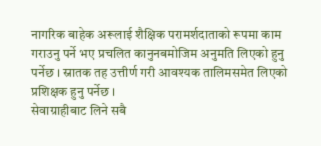नागरिक बाहेक अरूलाई शैक्षिक परामर्शदाताको रूपमा काम गराउनु पर्ने भए प्रचलित कानुनबमोजिम अनुमति लिएको हुनु पर्नेछ । स्नातक तह उत्तीर्ण गरी आवश्यक तालिमसमेत लिएको प्रशिक्षक हुनु पर्नेछ ।
सेवाग्राहीबाट लिने सबै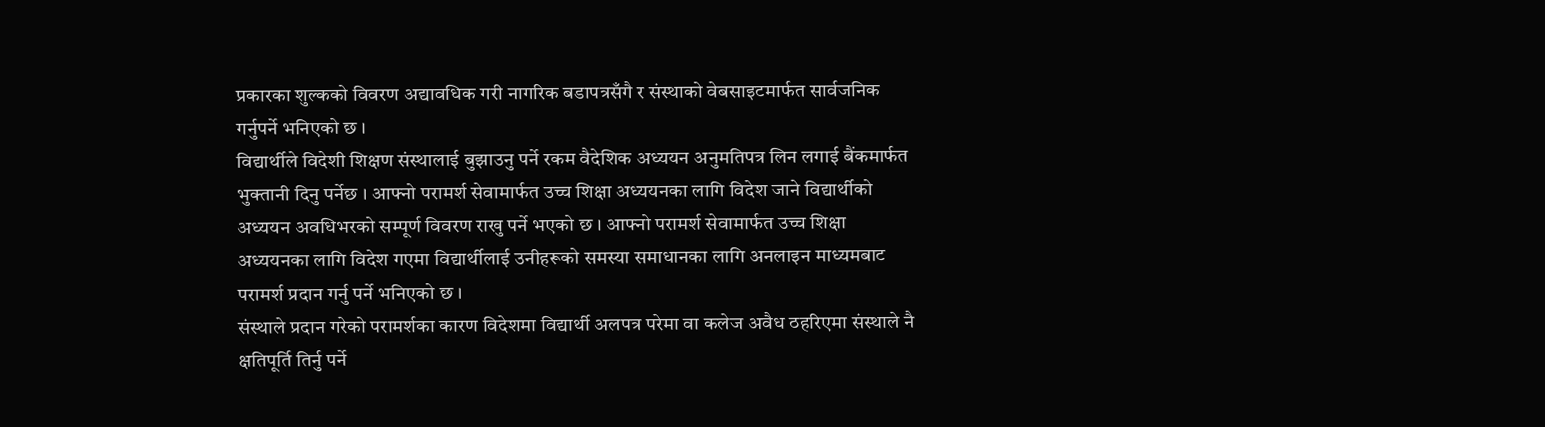प्रकारका शुल्कको विवरण अद्यावधिक गरी नागरिक बडापत्रसँगै र संस्थाको वेबसाइटमार्फत सार्वजनिक गर्नुपर्ने भनिएको छ ।
विद्यार्थीले विदेशी शिक्षण संस्थालाई बुझाउनु पर्ने रकम वैदेशिक अध्ययन अनुमतिपत्र लिन लगाई बैंकमार्फत भुक्तानी दिनु पर्नेछ । आफ्नो परामर्श सेवामार्फत उच्च शिक्षा अध्ययनका लागि विदेश जाने विद्यार्थीको अध्ययन अवधिभरको सम्पूर्ण विवरण राखु पर्ने भएको छ । आफ्नो परामर्श सेवामार्फत उच्च शिक्षा अध्ययनका लागि विदेश गएमा विद्यार्थीलाई उनीहरूको समस्या समाधानका लागि अनलाइन माध्यमबाट परामर्श प्रदान गर्नु पर्ने भनिएको छ ।
संस्थाले प्रदान गरेको परामर्शका कारण विदेशमा विद्यार्थी अलपत्र परेमा वा कलेज अवैध ठहरिएमा संस्थाले नै क्षतिपूर्ति तिर्नु पर्ने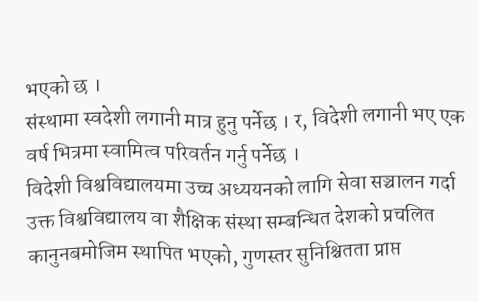भएको छ ।
संस्थामा स्वदेशी लगानी मात्र हुनु पर्नेछ । र, विदेशी लगानी भए एक वर्ष भित्रमा स्वामित्व परिवर्तन गर्नु पर्नेछ ।
विदेशी विश्वविद्यालयमा उच्च अध्ययनको लागि सेवा सञ्चालन गर्दा उक्त विश्वविद्यालय वा शैक्षिक संस्था सम्बन्धित देशको प्रचलित कानुनबमोजिम स्थापित भएको, गुणस्तर सुनिश्चितता प्राप्त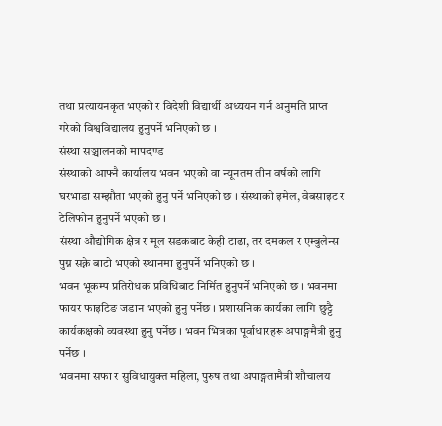तथा प्रत्यायनकृत भएको र विदेशी विद्यार्थी अध्ययन गर्न अनुमति प्राप्त गरेको विश्वविद्यालय हुनुपर्ने भनिएको छ ।
संस्था सञ्चालनको मापदण्ड
संस्थाको आफ्नै कार्यालय भवन भएको वा न्यूनतम तीन वर्षको लागि घरभाडा सम्झौता भएको हुनु पर्ने भनिएको छ । संस्थाको इमेल, वेबसाइट र टेलिफोन हुनुपर्ने भएको छ ।
संस्था औद्योगिक क्षेत्र र मूल सडकबाट केही टाढा, तर दमकल र एम्बुलेन्स पुग्न सक्ने बाटो भएको स्थानमा हुनुपर्ने भनिएको छ ।
भवन भूकम्प प्रतिरोधक प्रविधिबाट निर्मित हुनुपर्ने भनिएको छ । भवनमा फायर फाइटिङ जडान भएको हुनु पर्नेछ । प्रशासनिक कार्यका लागि छुट्टै कार्यकक्षको व्यवस्था हुनु पर्नेछ । भवन भित्रका पूर्वाधारहरू अपाङ्गमैत्री हुनु पर्नेछ ।
भवनमा सफा र सुविधायुक्त महिला, पुरुष तथा अपाङ्गतामैत्री शौचालय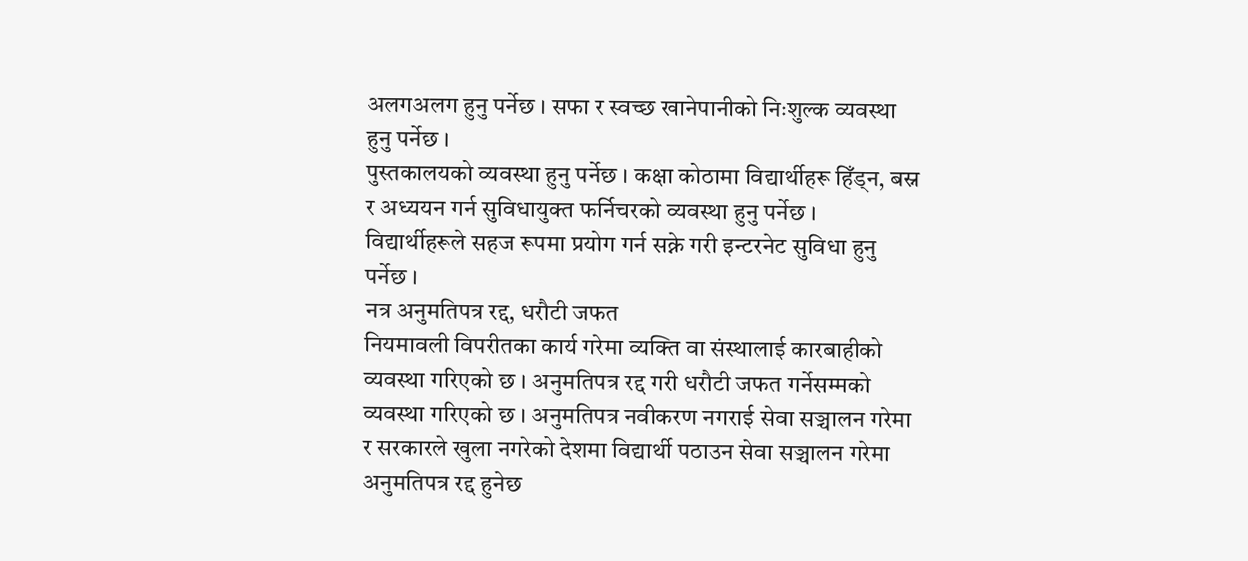अलगअलग हुनु पर्नेछ । सफा र स्वच्छ खानेपानीको निःशुल्क व्यवस्था हुनु पर्नेछ ।
पुस्तकालयको व्यवस्था हुनु पर्नेछ । कक्षा कोठामा विद्यार्थीहरू हिँड्न, बस्न र अध्ययन गर्न सुविधायुक्त फर्निचरको व्यवस्था हुनु पर्नेछ । विद्यार्थीहरूले सहज रूपमा प्रयोग गर्न सक्ने गरी इन्टरनेट सुविधा हुनु पर्नेछ ।
नत्र अनुमतिपत्र रद्द, धरौटी जफत
नियमावली विपरीतका कार्य गरेमा व्यक्ति वा संस्थालाई कारबाहीको व्यवस्था गरिएको छ । अनुमतिपत्र रद्द गरी धरौटी जफत गर्नेसम्मको व्यवस्था गरिएको छ । अनुमतिपत्र नवीकरण नगराई सेवा सञ्चालन गरेमा र सरकारले खुला नगरेको देशमा विद्यार्थी पठाउन सेवा सञ्चालन गरेमा अनुमतिपत्र रद्द हुनेछ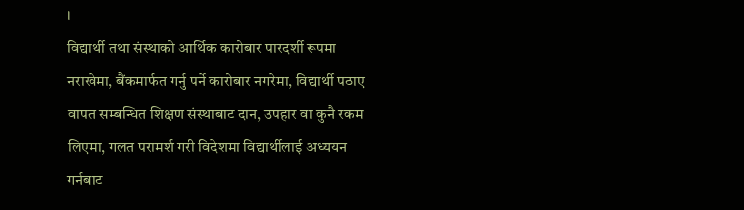।
विद्यार्थी तथा संस्थाको आर्थिक कारोबार पारदर्शी रूपमा नराखेमा, बैंकमार्फत गर्नु पर्ने कारोबार नगरेमा, विद्यार्थी पठाए वापत सम्बन्धित शिक्षण संस्थाबाट दान, उपहार वा कुनै रकम लिएमा, गलत परामर्श गरी विदेशमा विद्यार्थीलाई अध्ययन गर्नबाट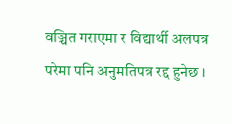वञ्चित गराएमा र विद्यार्थी अलपत्र परेमा पनि अनुमतिपत्र रद्द हुनेछ ।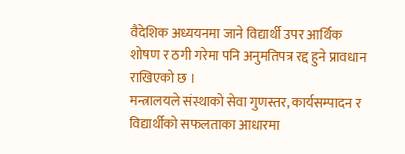वैदेशिक अध्ययनमा जाने विद्यार्थी उपर आर्थिक शोषण र ठगी गरेमा पनि अनुमतिपत्र रद्द हुने प्रावधान राखिएको छ ।
मन्त्रालयले संस्थाको सेवा गुणस्तर, कार्यसम्पादन र विद्यार्थीको सफलताका आधारमा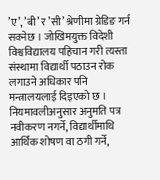’ए’, ’बी’ र ’सी’ श्रेणीमा ग्रेडिङ गर्न सक्नेछ । जोखिमयुक्त विदेशी विश्वविद्यालय पहिचान गरी त्यस्ता संस्थामा विद्यार्थी पठाउन रोक लगाउने अधिकार पनि मन्त्रालयलाई दिइएको छ ।
नियमावलीअनुसार अनुमति पत्र नवीकरण नगर्ने, विद्यार्थीमाथि आर्थिक शोषण वा ठगी गर्ने,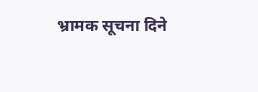भ्रामक सूचना दिने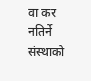वा कर नतिर्ने संस्थाको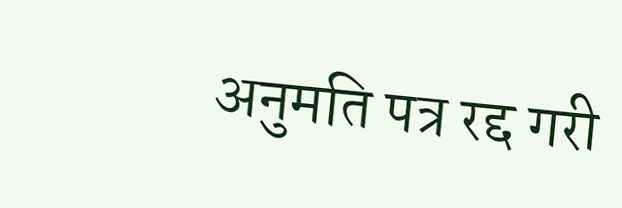अनुमति पत्र रद्द गरी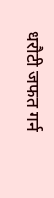धरौटी जफत गर्न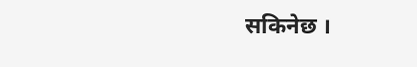सकिनेछ ।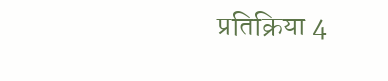प्रतिक्रिया 4